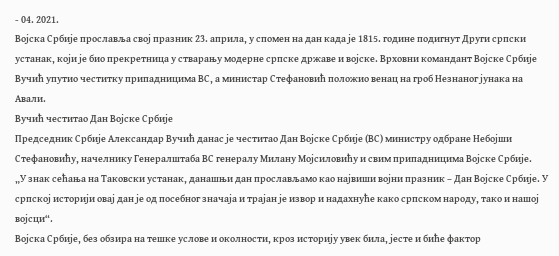- 04. 2021.
Војска Србије прославља свој празник 23. априла, у спомен на дан када је 1815. године подигнут Други српски устанак, који је био прекретница у стварању модерне српске државе и војске. Врховни командант Војске Србије Вучић упутио честитку припадницима ВС, а министар Стефановић положио венац на гроб Незнаног јунака на Авали.
Вучић честитао Дан Војске Србије
Председник Србије Александар Вучић данас је честитао Дан Војске Србије (ВС) министру одбране Небојши Стефановићу, начелнику Генералштаба ВС генералу Милану Мојсиловићу и свим припадницима Војске Србије.
„У знак сећања на Таковски устанак, данашњи дан прослављамо као највиши војни празник – Дан Војске Србије. У српској историји овај дан је од посебног значаја и трајан је извор и надахнуће како српском народу, тако и нашој војсци“.
Војска Србије, без обзира на тешке услове и околности, кроз историју увек била, јесте и биће фактор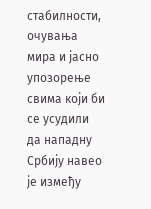стабилности, очувања мира и јасно упозорење свима који би се усудили да нападну Србију навео је између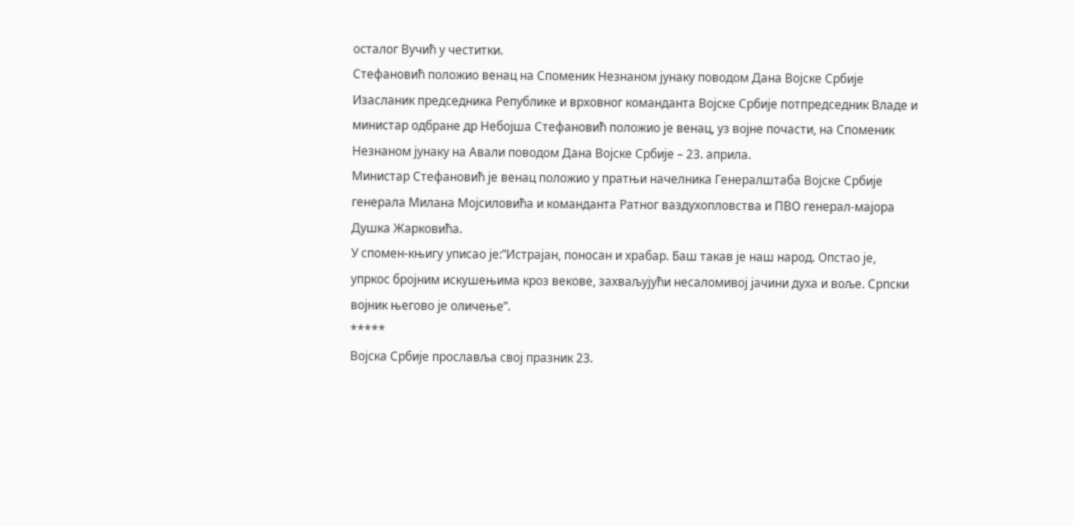осталог Вучић у честитки.
Стефановић положио венац на Споменик Незнаном јунаку поводом Дана Војске Србије
Изасланик председника Републике и врховног команданта Војске Србије потпредседник Владе и министар одбране др Небојша Стефановић положио је венац, уз војне почасти, на Споменик Незнаном јунаку на Авали поводом Дана Војске Србије – 23. априла.
Министар Стефановић је венац положио у пратњи начелника Генералштаба Војске Србије генерала Милана Мојсиловића и команданта Ратног ваздухопловства и ПВО генерал-мајора Душка Жарковића.
У спомен-књигу уписао је:”Истрајан, поносан и храбар. Баш такав је наш народ. Опстао је, упркос бројним искушењима кроз векове, захваљујући несаломивој јачини духа и воље. Српски војник његово је оличење”.
*****
Војска Србије прославља свој празник 23.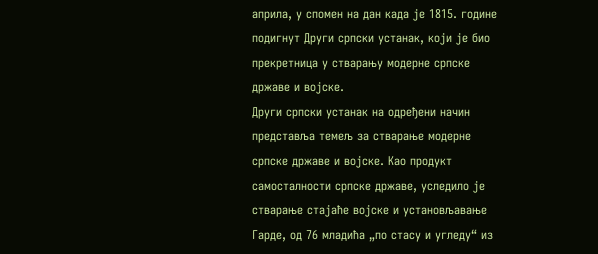априла, у спомен на дан када је 1815. године подигнут Други српски устанак, који је био прекретница у стварању модерне српске државе и војске.
Други српски устанак на одређени начин представља темељ за стварање модерне српске државе и војске. Као продукт самосталности српске државе, уследило је стварање стајаће војске и установљавање Гарде, од 76 младића „по стасу и угледу“ из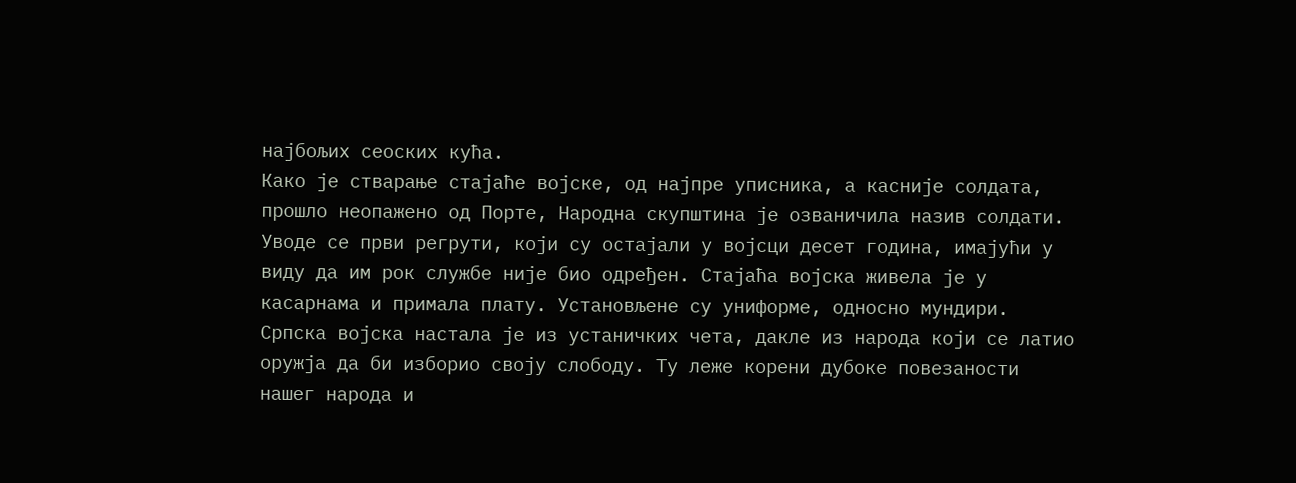најбољих сеоских кућа.
Како је стварање стајаће војске, од најпре уписника, а касније солдата, прошло неопажено од Порте, Народна скупштина је озваничила назив солдати. Уводе се први регрути, који су остајали у војсци десет година, имајући у виду да им рок службе није био одређен. Стајаћа војска живела је у касарнама и примала плату. Установљене су униформе, односно мундири.
Српска војска настала је из устаничких чета, дакле из народа који се латио оружја да би изборио своју слободу. Ту леже корени дубоке повезаности нашег народа и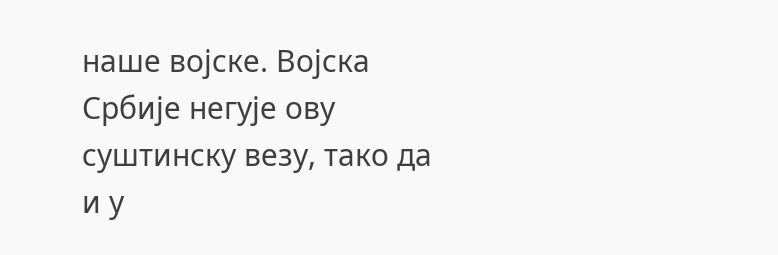наше војске. Војска Србије негује ову суштинску везу, тако да и у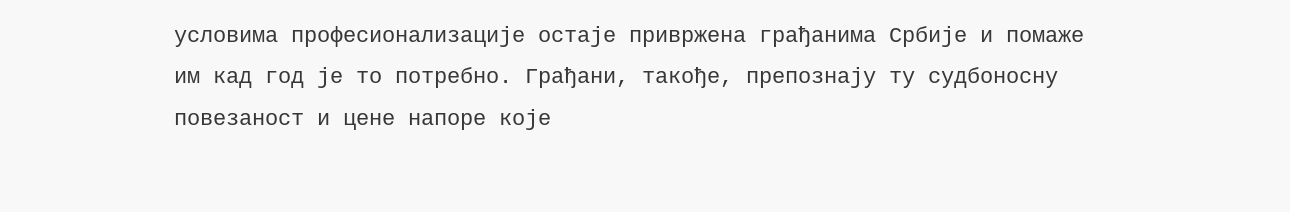условима професионализације остаје привржена грађанима Србије и помаже им кад год је то потребно. Грађани, такође, препознају ту судбоносну повезаност и цене напоре које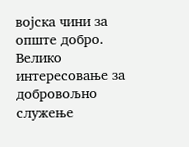војска чини за опште добро.
Велико интересовање за добровољно служење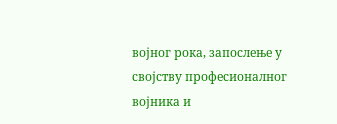војног рока, запослење у својству професионалног војника и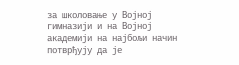за школовање у Војној гимназији и на Војној академији на најбољи начин потврђују да је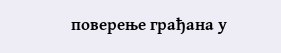поверење грађана у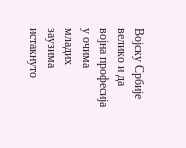Војску Србије велико и да војна професија у очима младих заузима истакнуто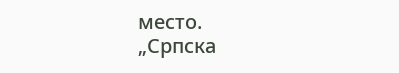место.
„Српска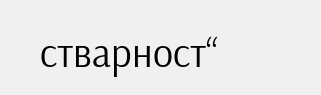стварност“